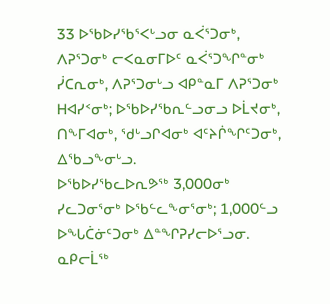33 ᐅᖃᐅᓯᖃᕐᐸᒡᓗᓂ ᓇᐹᕐᑐᓂᒃ, ᐱᕈᕐᑐᓂᒃ ᓕᐸᓇᓂᒥᐅᑦ ᓇᐹᕐᑐᖏᓐᓂᒃ ᓰᑕᕆᓂᒃ, ᐱᕈᕐᑐᓂᒡᓗ ᐊᑭᓐᓇᒥ ᐱᕈᕐᑐᓂᒃ ᕼᐊᓯᑉᓂᒃ; ᐅᖃᐅᓯᖃᕆᓪᓗᓂᓗ ᐅᒫᔪᓂᒃ, ᑎᖕᒥᐊᓂᒃ, ᖁᒡᓗᒋᐊᓂᒃ ᐊᑦᔨᒌᖏᑦᑐᓂᒃ, ᐃᖃᓗᖕᓂᒡᓗ.
ᐅᖃᐅᓯᖃᓚᐅᕆᕗᖅ 3,000ᓂᒃ ᓯᓚᑐᓂᕐᓂᒃ ᐅᖃᓪᓚᖕᓂᕐᓂᒃ; 1,000ᓪᓗ ᐅᖓᑖᓃᑦᑐᓂᒃ ᐃᓐᖏᕈᓯᓕᐅᕐᓗᓂ.
ᓇᑭᓕᒫᖅ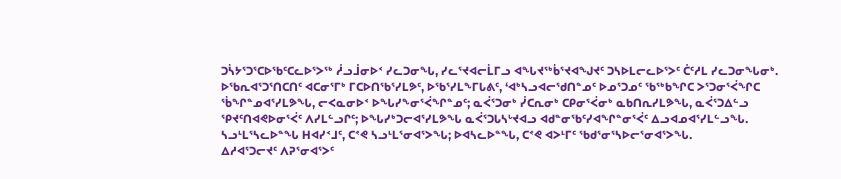ᑐᓵᔭᕐᑐᕐᑕᐅᖃᑦᑕᓚᐅᕐᐳᖅ ᓲᓗᒨᓂᐅᑉ ᓯᓚᑐᓂᖓ, ᓯᓚᕐᔪᐊᓕᒫᒥᓗ ᐊᖓᔪᖅᑳᕐᔪᐊᖑᔪᑦ ᑐᓴᐅᒪᓕᓚᐅᕐᐳᑦ ᑖᑦᓱᒪ ᓯᓚᑐᓂᖓᓂᒃ.
ᐅᖃᕆᐊᕐᑐᕐᑎᑕᑎᑦ ᐊᑕᓂᕐᒥᒃ ᒥᑕᐅᑎᖃᕐᓯᒪᕗᑦ, ᐅᖃᕐᓯᒪᖕᒥᒐᕕᑦ, ‘ᐊᒃᓴᓗᐊᓕᖁᑎᓐᓄᑦ ᐅᓄᕐᑐᓄᑦ ᖃᖅᑲᖏᑕ ᐳᕐᑐᓂᕐᐹᖏᑕ ᖄᖏᓐᓄᐊᕐᓯᒪᕗᖓ, ᓕᐸᓇᓂᐅᑉ ᐅᖓᓯᖕᓂᕐᐹᖏᓐᓄᑦ; ᓇᐹᕐᑐᓂᒃ ᓰᑕᕆᓂᒃ ᑕᑭᓂᕐᐹᓂᒃ ᓇᑲᑎᕆᓯᒪᕗᖓ, ᓇᐹᕐᑐᐃᓪᓗ ᕿᔪᑦᑎᐊᕙᐅᓂᕐᐹᑦ ᐱᓯᒪᓪᓗᒋᑦ; ᐅᖓᓯᒃᑐᓕᐊᕐᓯᒪᕗᖓ ᓇᐹᕐᑐᒐᓴᒡᔪᐊᓗ ᐊᑯᓐᓂᖃᑦᓯᐊᖏᓐᓂᕐᐹᑦ ᐃᓗᐊᓄᐊᕐᓯᒪᓪᓗᖓ.
ᓴᓗᒻᒪᕐᓴᓚᐅᓐᖓ ᕼᐊᓯᑉᒧᑦ, ᑕᕝᕙ ᓴᓗᒻᒪᕐᓂᐊᕐᐳᖓ; ᐅᐊᓴᓚᐅᓐᖓ, ᑕᕝᕙ ᐊᐳᒻᒥᑦ ᖃᑯᕐᓂᕐᓴᐅᓕᕐᓂᐊᕐᐳᖓ.
ᐃᓱᐊᕐᑐᓕᔪᑦ ᐱᕈᕐᓂᐊᕐᐳᑦ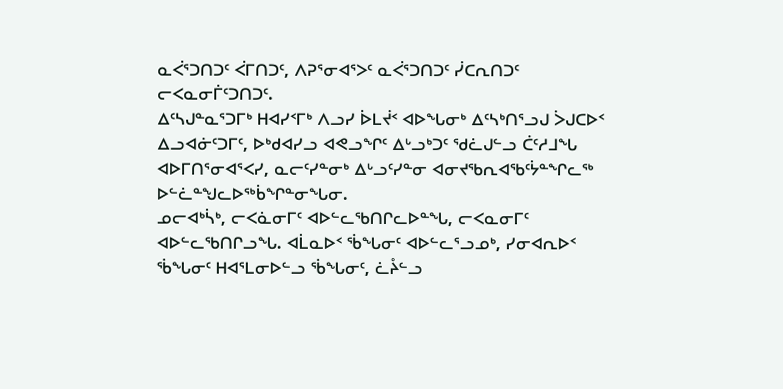ᓇᐹᕐᑐᑎᑐᑦ ᐹᒥᑎᑐᑦ, ᐱᕈᕐᓂᐊᕐᐳᑦ ᓇᐹᕐᑐᑎᑐᑦ ᓰᑕᕆᑎᑐᑦ ᓕᐸᓇᓂᒦᑦᑐᑎᑐᑦ.
ᐃᑦᓴᒍᓐᓇᕐᑐᒥᒃ ᕼᐊᓯᑉᒥᒃ ᐱᓗᓯ ᐆᒪᔫᑉ ᐊᐅᖓᓂᒃ ᐃᑦᓴᒃᑎᕐᓗᒍ ᐴᒍᑕᐅᑉ ᐃᓗᐊᓃᑦᑐᒥᑦ, ᐅᒃᑯᐊᓯᓗ ᐊᕙᓗᖏᑦ ᐃᒡᓗᒃᑐᑦ ᖁᓛᒍᓪᓗ ᑖᑦᓱᒧᖓ ᐊᐅᒥᑎᕐᓂᐊᕐᐸᓯ, ᓇᓕᑦᓯᓐᓂᒃ ᐃᒡᓗᑦᓯᓐᓂ ᐊᓂᔪᖃᕆᐊᖃᑦᔮᓐᖏᓚᖅ ᐅᓪᓛᓐᖑᓚᐅᖅᑳᖏᓐᓂᖓᓂ.
ᓄᓕᐊᒃᓵᒃ, ᓕᐸᓈᓂᒥᑦ ᐊᐅᓪᓚᖃᑎᒋᓚᐅᓐᖓ, ᓕᐸᓇᓂᒥᑦ ᐊᐅᓪᓚᖃᑎᒋᓗᖓ. ᐊᒫᓇᐅᑉ ᖄᖓᓂᑦ ᐊᐅᓪᓚᕐᓗᓄᒃ, ᓯᓂᐊᕆᐅᑉ ᖄᖓᓂᑦ ᕼᐊᕐᒪᓂᐅᓪᓗ ᖄᖓᓂᑦ, ᓛᔧᓪᓗ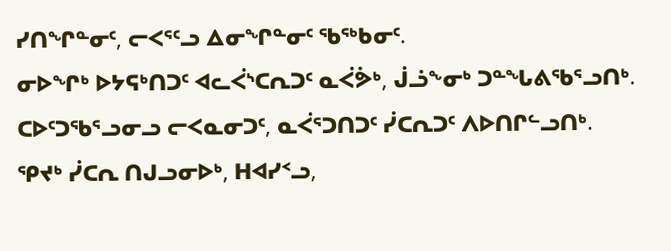ᓯᑎᖏᓐᓂᑦ, ᓕᐸᕐᑦᓗ ᐃᓂᖏᓐᓂᑦ ᖃᖅᑲᓂᑦ.
ᓂᐅᖏᒃ ᐅᔭᕋᒃᑎᑐᑦ ᐊᓚᐹᔅᑕᕆᑐᑦ ᓇᐹᕘᒃ, ᒎᓘᖕᓂᒃ ᑐᓐᖓᕕᖃᕐᓗᑎᒃ. ᑕᐅᑦᑐᖃᕐᓗᓂᓗ ᓕᐸᓇᓂᑐᑦ, ᓇᐹᕐᑐᑎᑐᑦ ᓰᑕᕆᑐᑦ ᐱᐅᑎᒋᓪᓗᑎᒃ.
ᕿᔪᒃ ᓰᑕᕆ ᑎᒍᓗᓂᐅᒃ, ᕼᐊᓯᑉᓗ,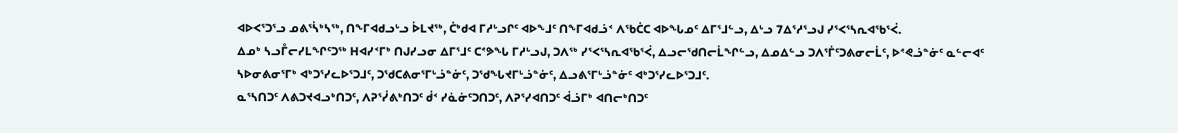ᐊᐅᐸᕐᑐᕐᓗ ᓄᕕᕐᓵᒃᓴᖅ, ᑎᖕᒥᐊᑯᓗᒡᓗ ᐆᒪᔪᖅ, ᑖᒃᑯᐊ ᒥᓱᒡᓗᒋᑦ ᐊᐅᖕᒧᑦ ᑎᖕᒥᐊᑯᓘᑉ ᐱᖃᑖᑕ ᐊᐅᖓᓄᑦ ᐃᒥᕐᒧᓪᓗ, ᐃᒡᓗ 7ᐃᕐᓱᕐᓗᒍ ᓯᕐᐸᕐᓴᕆᐊᖃᕐᐹ.
ᐃᓄᒃ ᓴᓗᒤᓕᓯᒪᖏᑦᑐᖅ ᕼᐊᓯᑉᒥᒃ ᑎᒍᓯᓗᓂ ᐃᒥᕐᒧᑦ ᑕᕝᕗᖓ ᒥᓱᒡᓗᒍ, ᑐᐱᖅ ᓯᕐᐸᕐᓴᕆᐊᖃᕐᐹ, ᐃᓗᓕᖁᑎᓕᒫᖏᓪᓗ, ᐃᓄᐃᓪᓗ ᑐᐱᕐᒦᑦᑐᕕᓂᓕᒫᑦ, ᐅᕝᕙᓘᓐᓃᑦ ᓇᓪᓕᐊᑦ ᓴᐅᓂᕕᓂᕐᒥᒃ ᐊᒃᑐᕐᓯᓚᐅᕐᑐᒧᑦ, ᑐᖁᑕᕕᓂᕐᒥᒡᓘᓐᓃᑦ, ᑐᖁᖓᔪᒥᒡᓘᓐᓃᑦ, ᐃᓗᕕᕐᒥᒡᓘᓐᓃᑦ ᐊᒃᑐᕐᓯᓚᐅᕐᑐᒧᑦ.
ᓇᕐᓴᑎᑐᑦ ᐱᕕᑐᔪᐊᓗᒃᑎᑐᑦ, ᐱᕈᕐᓰᕕᒃᑎᑐᑦ ᑰᑉ ᓯᓈᓃᑦᑐᑎᑐᑦ, ᐱᕈᕐᓯᐊᑎᑐᑦ ᐋᓘᒥᒃ ᐊᑎᓕᒃᑎᑐᑦ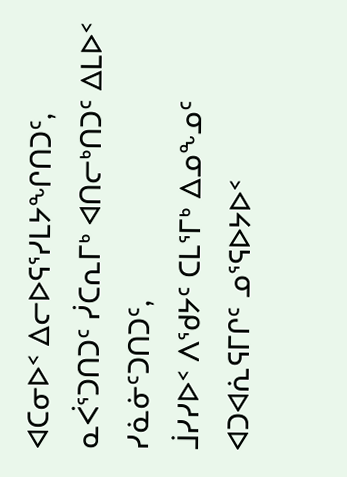ᐊᑕᓂᐅᑉ ᐃᓕᐅᕋᕐᓯᒪᔭᖏᑎᑐᑦ, ᓇᐹᕐᑐᑎᑐᑦ ᓰᑕᕆᒥᒃ ᐊᑎᓕᒃᑎᑐᑦ ᐃᒪᐅᑉ ᓯᓈᓃᑦᑐᑎᑐᑦ,
ᒨᓯᓯᐅᑉ ᐱᖁᔭᑦ ᑕᒪᕐᒥᒃ ᐃᓄᖕᓄᑦ ᐊᑐᐊᕇᕋᒥᒋᑦ ᓄᕐᕋᐅᔭᐅᑉ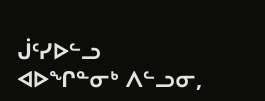ᒎᑦᓯᐅᓪᓗ ᐊᐅᖏᓐᓂᒃ ᐱᓪᓗᓂ,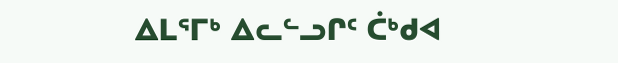ᐃᒪᕐᒥᒃ ᐃᓚᓪᓗᒋᑦ ᑖᒃᑯᐊ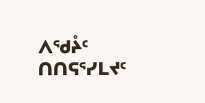ᐱᖁᔧᑦ ᑎᑎᕋᕐᓯᒪᔪᑦ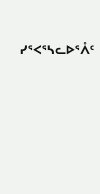ᓯᕐᐸᕐᓴᓚᐅᕐᐰᑦ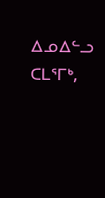ᐃᓄᐃᓪᓗ ᑕᒪᕐᒥᒃ,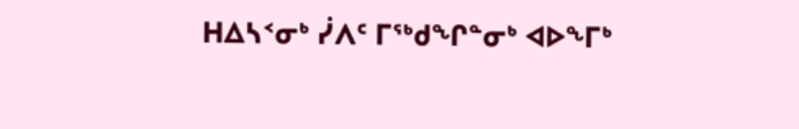ᕼᐃᓴᑉᓂᒃ ᓰᐱᑦ ᒥᖅᑯᖏᓐᓂᒃ ᐊᐅᖕᒥᒃ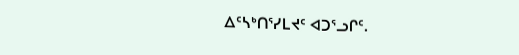ᐃᑦᓴᒃᑎᕐᓯᒪᔪᑦ ᐊᑐᕐᓗᒋᑦ.